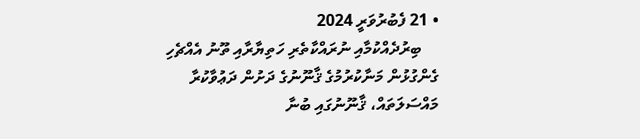• 21 ފެބުރުވަރީ 2024
    ބިރުދެއްކުމާއި ނުރައްކާތެރި ހަތިޔާރާއި ތޫނު އެއްޗެހި ގެންގުޅުން މަނާކުރުމުގެ ޤާނޫނުގެ ދަށުން ދަޢުވާކުރާ މައްސަލަތައް، ޤާނޫނުގައި ބުނާ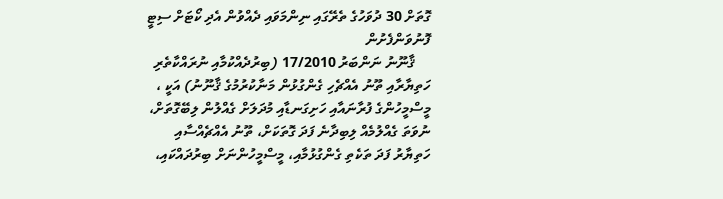ގޮތަށް 30 ދުވަހުގެ ތެރޭގައި ނިންމަވައި ދެއްވުން އެދި ކޯޓަށް ސިޓީ ފޮނުވަންފެށުން
    ޤާނޫނު ނަންބަރު 17/2010 (ބިރުދެއްކުމާއި ނުރައްކާތެރި ހަތިޔާރާއި ތޫނު އެއްޗެހި ގެންގުޅުން މަނާކުރުމުގެ ޤާނޫނު) އަކީ ، މީސްމީހުންގެ ފުރާނައާއި ހަށިގަނޑާއި މުދަލަށް ގެއްލުން ލިބޭގޮތަށް، ނުވަތަ ގެއްލުމެއް ލިބިދާނެ ފަދަ ގޮތަކަށް، ތޫނު އެއްޗެއްސާއި ހަތިޔާރު ފަދަ ތަކެތި ގެންގުޅުމާއި، މީސްމީހުންނަށް ބިރުދައްކައި،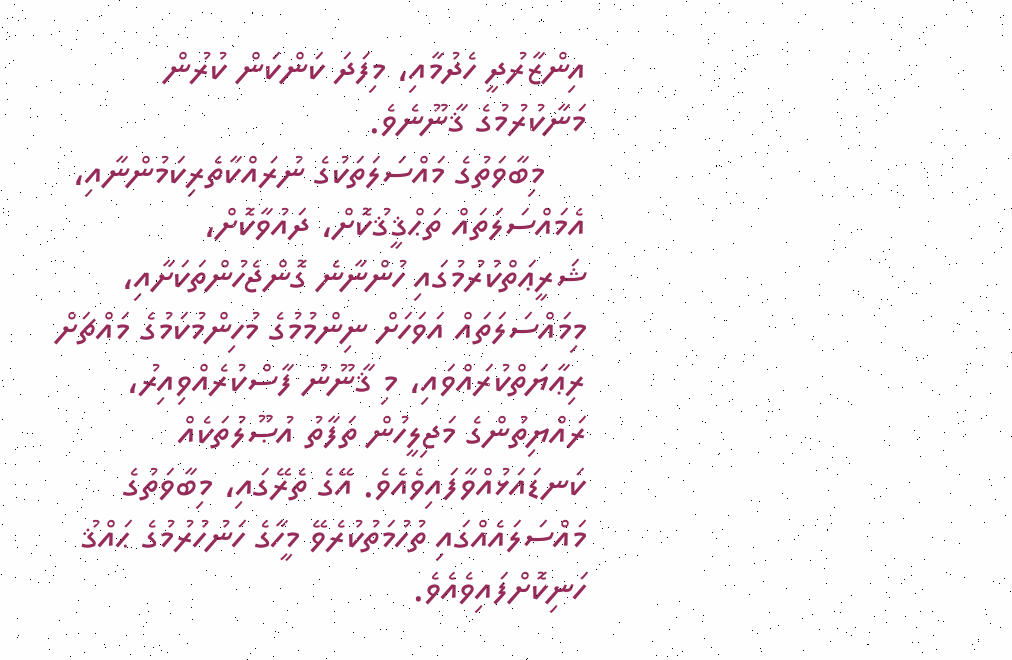އިންޒާރުދީ ހެދުމާއި، މިފަދަ ކަންކަން ކުރުން މަނާކުރުމުގެ ޤާނޫނެވެ.
    މިބާވަތުގެ މައްސަލަތަކުގެ ނުރައްކާތެރިކަމުންނާއި، އެމައްސަލަތައް ތަޙްޤީޤުކޮށް، ދައުވާކޮށް، ޝަރީޢަތްކުރުމުގައި ހުންނާނެ ގޮންޖެހުންތަކަށާއި، މިމައްސަލަތައް އަވަހަށް ނިންމުމުގެ މުހިންމުކަމުގެ މައްޗަށް ރިޢާޔަތްކުރައްވައި، މި ޤާނޫނު ފާސްކުރެއްވިއިރު، ރައްޔިތުންގެ މަޖިލީހުން ތަފާތު އުޞޫލުތަކެއް ކަނޑައަޅުއްވާފައިވެއެވެ. އޭގެ ތެރޭގައި، މިބާވަތުގެ މައްސަލައެއްގައި ތުހުމަތުކުރެވޭ މީހާގެ ހަނުހުރުމުގެ ޙައްޤު ހަނިކޮށްފައިވެއެވެ.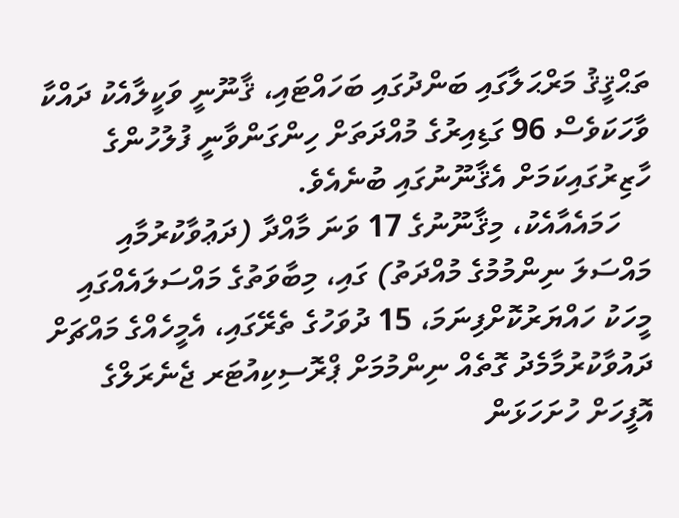ތަޙްޤީޤު މަރްޙަލާގައި ބަންދުގައި ބަހައްޓައި، ޤާނޫނީ ވަކީލާއެކު ދައްކާ ވާހަކަވެސް 96 ގަޑިއިރުގެ މުއްދަތަށް ހިންގަންވާނީ ފުލުހުންގެ ހާޒިރުގައިކަމަށް އެޤާނޫނުގައި ބުނެއެވެ.
    ހަމައެއާއެކު، މިޤާނޫނުގެ 17 ވަނަ މާއްދާ (ދަޢުވާކުރުމާއި މައްސަލަ ނިންމުމުގެ މުއްދަތު) ގައި، މިބާވަތުގެ މައްސަލައެއްގައި މީހަކު ހައްޔަރުކޮށްފިނަމަ، 15 ދުވަހުގެ ތެރޭގައި، އެމީހެއްގެ މައްޗަށް ދައުވާކުރުމާމެދު ގޮތެއް ނިންމުމަށް ޕްރޮސިކިއުޓަރ ޖެނެރަލްގެ އޮފީހަށް ހުށަހަޅަން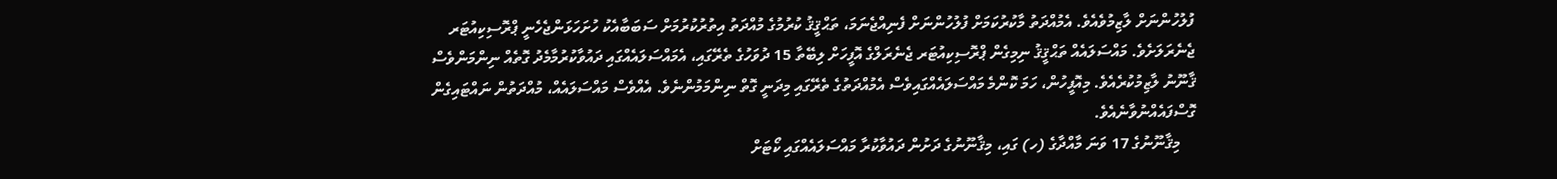ފުލުހުންނަށް ލާޒިމުވެއެވެ. އެމުއްދަތު މާކުރުކަމަށް ފުލުހުންނަށް ފެނިއްޖެނަމަ، ތަޙްޤީޤު ކުރުމުގެ މުއްދަތު އިތުރުކުރުމަށް ސަބަބާއެކު ހުށަހަޅަންޖެހެނީ ޕްރޮސިކިއުޓަރ ޖެނެރަލަށެވެ. މައްސަލައެއް ތަޙްޤީޤު ނިމިގެން ޕްރޮސިކިއުޓަރ ޖެނެރަލްގެ އޮފީހަށް ލިބޭތާ 15 ދުވަހުގެ ތެރޭގައި، އެމައްސަލައެއްގައި ދައުވާކުރުމާމެދު ގޮތެއް ނިންމަންވެސް ޤާނޫނު ލާޒިމުކުރެއެވެ. މިއޮފީހުން، ހަމަ ކޮންމެ މައްސަލައެއްގައިވެސް އެމުއްދަތުގެ ތެރޭގައި މިދަނީ ގޮތް ނިންމަމުންނެވެ. އެއްވެސް މައްސަލައެއް، މުއްދަތުން ނައްޓައިގެން ގޮސްފައެއްނުވާނެއެވެ.
    މިޤާނޫނުގެ 17 ވަނަ މާއްދާގެ (ހ) ގައި، މިޤާނޫނުގެ ދަށުން ދައުވާކުރާ މައްސަލައެއްގައި ކޯޓަށް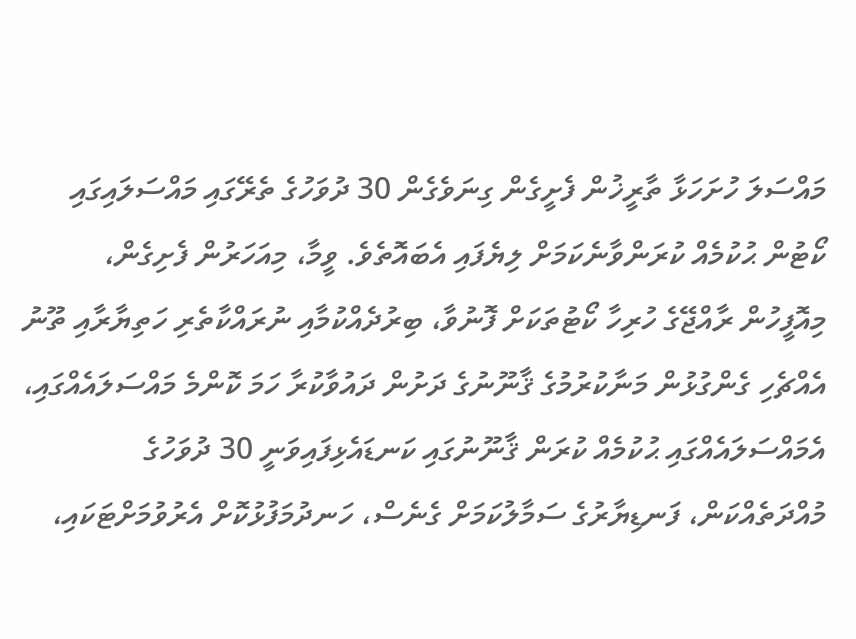މައްސަލަ ހުށަހަޅާ ތާރީޚުން ފެށީގެން ގިނަވެގެން 30 ދުވަހުގެ ތެރޭގައި މައްސަލައިގައި ކޯޓުން ޙުކުމެއް ކުރަންވާނެކަމަށް ލިޔެފައި އެބައޮތެވެ. ވީމާ، މިއަހަރުން ފެށިގެން، މިއޮފީހުން ރާއްޖޭގެ ހުރިހާ ކޯޓުތަކަށް ފޮނުވާ، ބިރުދެއްކުމާއި ނުރައްކާތެރި ހަތިޔާރާއި ތޫނު އެއްޗެހި ގެންގުޅުން މަނާކުރުމުގެ ޤާނޫނުގެ ދަށުން ދައުވާކުރާ ހަމަ ކޮންމެ މައްސަލައެއްގައި، އެމައްސަލައެއްގައި ޙުކުމެއް ކުރަން ޤާނޫނުގައި ކަނޑައެޅިފައިވަނީ 30 ދުވަހުގެ މުއްދަތެއްކަން، ފަނޑިޔާރުގެ ސަމާލުކަމަށް ގެނެސް، ހަނދުމަފުޅުކޮށް އެރުވުމަށްޓަކައި،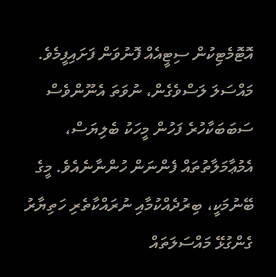އޮޓޮމެޓިކުން ސިޓީއެއް ފޮނުވަން ފަށައިފީމެވެ. މައްސަލަ ލަސްވެގެން، ނުވަތަ އެނޫންވެސް ސަބަބަކާހުރެ ފަހުން މީހަކު ބެލިޔަސް، އެމުޢާމަލާތުތައް ފެންނަން ހުންނާނެއެވެ. މީގެ ބޭނުމަކީ، ބިރުދެއްކުމާއި ނުރައްކާތެރި ހަތިޔާރު ގެންގުޅޭ މައްސަލަތައް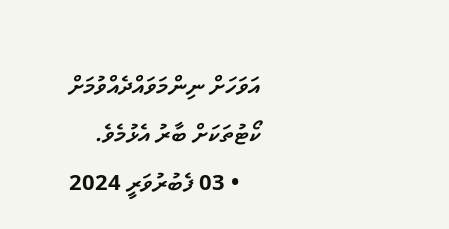އަވަހަށް ނިންމަވައްދެއްވުމަށް ކޯޓުތަކަށް ބާރު އެޅުމެވެ.
    • 03 ފެބުރުވަރީ 2024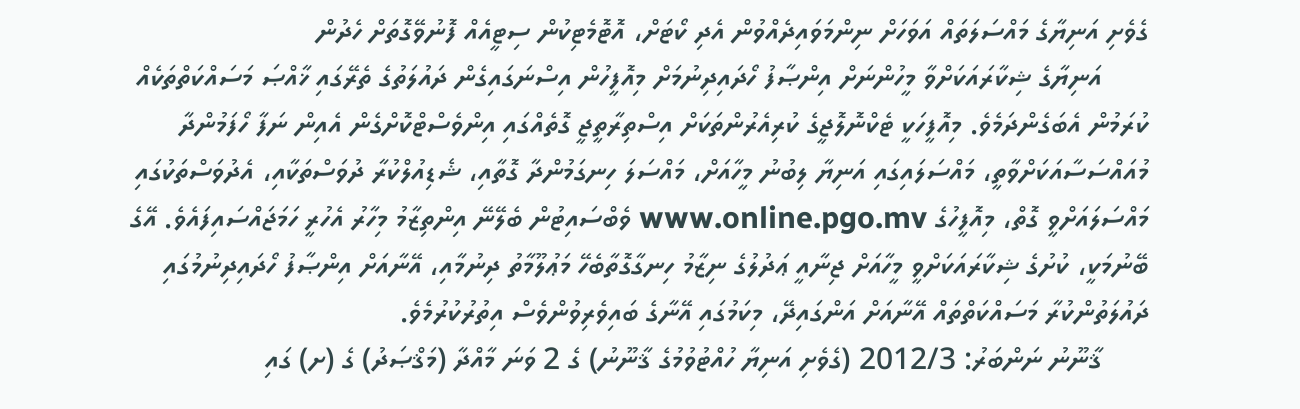ގެވެށި އަނިޔާގެ މައްސަލަތައް އަވަހަށް ނިންމަވައިދެއްވުން އެދި ކޯޓަށް، އޮޓޮމެޓިކުން ސިޓީއެއް ފޮނުވޭގޮތަށް ހެދުން
      އަނިޔާގެ ޝިކާރައަކަށްވާ މީހުންނަށް އިންޞާފު ހޯދައިދިނުމަށް މިއޮފީހުން އިސްނަގައިގެން ދައުލަތުގެ ތެރޭގައި ޚާއްޞަ މަސައްކަތްތަކެއް ކުރަމުން އެބަގެންދަމެވެ. މިއޮފީހަކީ ޓެކްނޮލޮޖީގެ ކުރިއެރުންތަކަށް އިސްތިރާތީޖީ ގޮތެއްގައި އިންވެސްޓްކޮށްގެން އެއިން ނަފާ ހޯފަމުންދާ މުއައްސަސާއަކަށްވާތީ، މައްސަލައިގައި އަނިޔާ ލިބުނު މީހާއަށް، މައްސަލަ ހިނގަމުންދާ ގޮތާއި، ޝެޑިއުލްކުރާ ދުވަސްތަކާއި، އެދުވަސްތަކުގައި މައްސަލައަށްވީ ގޮތް، މިއޮފީހުގެ www.online.pgo.mv ވެބްސައިޓުން ބެލޭނޭ އިންތިޒާމު މިހާރު އެހުރީ ހަމަޖައްސައިފައެވެ. އޭގެ ބޭނުމަކީ، ކުށުގެ ޝިކާރައަކަށްވީ މީހާއަށް ޖިނާއީ ޢަދުލުގެ ނިޒާމު ހިނގާގޮތާބެހޭ މަޢުލޫމާތު ދިނުމާއި، އޭނާއަށް އިންޞާފު ހޯދައިދިނުމުގައި ދައުލަތުންކުރާ މަސައްކަތްތައް އޭނާއަށް އަންގައިދޭ، މިކަމުގައި އޭނާގެ ބައިވެރިވުންވެސް އިތުރުކުރުމެވެ.
      ޤާނޫނު ނަންބަރު: 2012/3 (ގެވެށި އަނިޔާ ހުއްޓުވުމުގެ ޤާނޫނު) ގެ 2 ވަނަ މާއްދާ (މަޤްޞަދު) ގެ (ށ) ގައި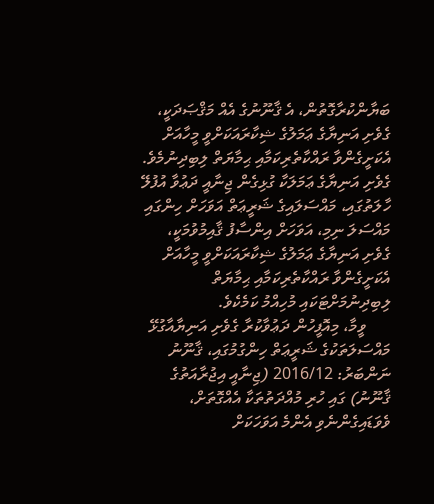ބަޔާންކުރާގޮތުން، އެ ޤާނޫނުގެ އެއް މަޤްޞަދަކީ، ގެވެށި އަނިޔާގެ ޢަމަލުގެ ޝިކާރައަކަށްވީ މީހާއަށް އެކަށީގެންވާ ރައްކާތެރިކަމާއި ޙިމާޔަތް ލިބިދިނުމެވެ. ގެވެށި އަނިޔާގެ ޢަމަލަކާ ގުޅިގެން ޖިނާއީ ދަޢުވާ އުފުލޭ ހާލަތުގައި، މައްސަލައިގެ ޝަރީޢަތް އަވަހަށް ހިންގައި މައްސަލަ ނިމި، އަވަހަށް އިންސާފު ޤާއިމުވުމަކީ، ގެވެށި އަނިޔާގެ ޢަމަލުގެ ޝިކާރައަކަށްވީ މީހާއަށް އެކަށީގެންވާ ރައްކާތެރިކަމާއި ޙިމާޔަތް ލިބިދިނުމަށްޓަކައި މުހިއްމު ކަމެކެވެ.
      ވީމާ، މިއޮފީހުން ދަޢުވާކުރާ ގެވެށި އަނިޔާއާގުޅޭ މައްސަލަތަކުގެ ޝަރީޢަތް ހިންގުމުގައި، ޤާނޫނު ނަންބަރު: 2016/12 (ޖިނާއީ އިޖުރާއަތުގެ ޤާނޫނު) ގައި ހުރި މުއްދަތުތަކާ އެއްގޮތަށް، ވެވަޑައިގެންނެވި އެންމެ އަވަހަކަށް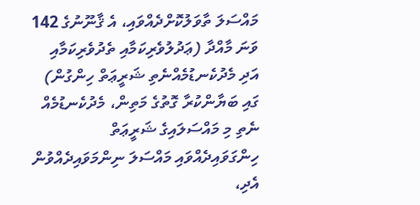މައްސަލަ ތާވަލުކޮށްދެއްވައި، އެ ޤާނޫނުގެ 142 ވަނަ މާއްދާ (ޢަދުލުވެރިކަމާއި ތެދުވެރިކަމާއި އަދި މެދުކެނޑުމެއްނެތި ޝަރީޢަތް ހިންގުން) ގައި ބަޔާންކުރާ ގޮތުގެ މަތިން، މެދުކެނޑުމެއް ނެތި މި މައްސަލައިގެ ޝަރީޢަތް ހިންގަވައިދެއްވައި މައްސަލަ ނިންމަވައިދެއްވުން އެދި،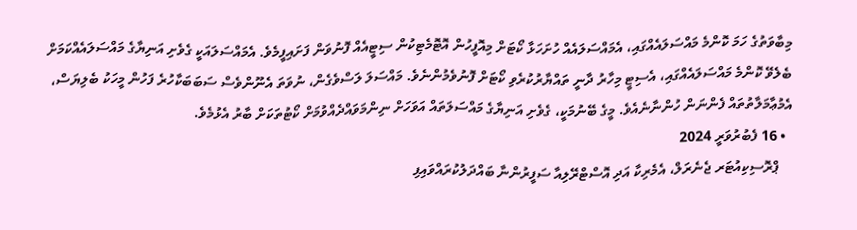މިބާވަތުގެ ހަމަ ކޮންމެ މައްސަލައެއްގައި، އެމައްސަލައެއް ހުށަހަޅާ ކޯޓަށް މިއޮފީހުން އޮޓޮމެޓިކުން ސިޓީއެއް ފޮނުވަން ފަށައިފީމެވެ. އެމައްސަލައަކީ ގެވެށި އަނިޔާގެ މައްސަލައެއްކަމަށް ބެލެވޭ ކޮންމެ މައްސަލައެއްގައި، އެސިޓީ މިހާރު ދާނީ ތައްޔާރުކުރެވި ކޯޓަށް ފޮނުވެމުންނެވެ. މައްސަލަ ލަސްވެގެން، ނުވަތަ އެނޫންވެސް ސަބަބަކާހުރެ ފަހުން މީހަކު ބެލިޔަސް، އެމުޢާމަލާތުތައް ފެންނަން ހުންނާނެއެވެ. މީގެ ބޭނުމަކީ، ގެވެށި އަނިޔާގެ މައްސަލަތައް އަވަހަށް ނިންމަވައްދެއްވުމަށް ކޯޓުތަކަށް ބާރު އެޅުމެވެ.
  • 16 ފެބުރުވަރީ 2024
    ޕްރޮސިކިއުޓަރ ޖެނެރަލް، އެމެރިކާ އަދި އޮސްޓްރޭލިއާ ސަފީރުންނާ ބައްދަލުކުރައްވައިފި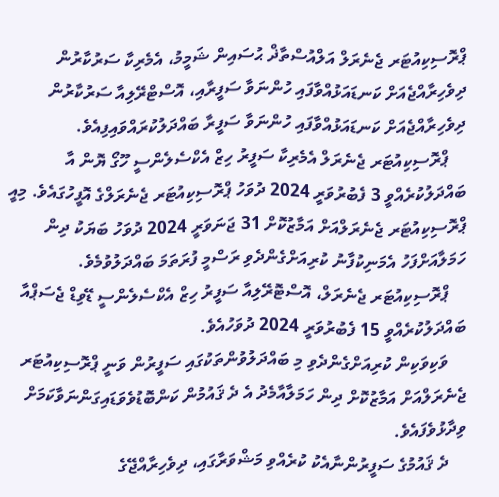ޕްރޮސިކިއުޓަރ ޖެނެރަލް އަލްއުސްތާޛް ޙުސައިން ޝަމީމު، އެމެރިކާ ސަރުކާރުން ދިވެހިރާއްޖެއަށް ކަނޑައަޅުއްވާފައި ހުންނަވާ ސަފީރާއި، އޮސްޓްރޭލިއާ ސަރުކާރުން ދިވެހިރާއްޖެއަށް ކަނޑައަޅުއްވާފައި ހުންނަވާ ސަފީރާ ބައްދަލުކުރައްވައިފިއެވެ.
    ޕްރޮސިކިއުޓަރ ޖެނެރަލް އެމެރިކާ ސަފީރު ހިޒް އެކްސެލެންސީ ހޫގޯ ޔޮން އާ ބައްދަލުކުރެއްވީ 3 ފެބުރުވަރީ 2024 ދުވަހު ޕްރޮސިކިއުޓަރ ޖެނެރަލްގެ އޮފީހުގައެވެ. މިއީ ޕްރޮސިކިއުޓަރ ޖެނެރަލްއަށް އަމާޒުކޮށް 31 ޖަނަވަރީ 2024 ދުވަހު ބަޔަކު ދިން ހަމަލާއަށްފަހު އެމަނިކުފާނު ކުރިއަށްގެންދެވި ރަސްމީ ފުރަތަމަ ބައްދަލުވުމެވެ.
    ޕްރޮސިކިއުޓަރ ޖެނެރަލް، އޮސްޓޮރޭލިއާ ސަފީރު ހިޒް އެކްސެލެންސީ ޑޭވިޑް ޖެސަޕްއާ ބައްދަލުކުރެއްވީ 15 ފެބުރުވަރީ 2024 ދުވަހުއެވެ.
    ވަކިވަކިން ކުރިއަށްގެންދެވި މި ބައްދަލުވުންތަކުގައި ސަފީރުން ވަނީ ޕްރޮސިކިއުޓަރ ޖެނެރަލްއަށް އަމާޒުކޮށް ދިން ހަމަލާއާމެދު އެ ދެ ޤައުމުން ކަންބޮޑުވެވަޑައިގަންނަވާކަމަށް ވިދާޅުވެފައެވެ.
    ދެ ޤައުމުގެ ސަފީރުންނާއެކު ކުރެއްވި މަޝްވަރާގައި، ދިވެހިރާއްޖޭގެ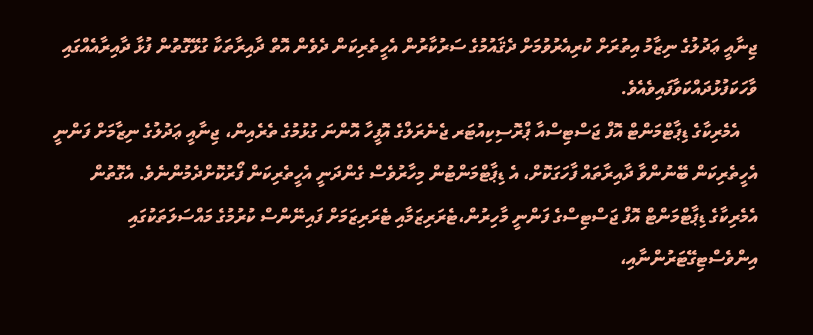ޖިނާއީ ޢަދުލުގެ ނިޒާމު އިތުރަށް ކުރިއެރުވުމަށް ދެޤައުމުގެ ސަރުކާރުން އެހީތެރިކަން ދެވެން އޮތް ދާއިރާތަކާ ގުޅޭގޮތުން ފުޅާ ދާއިރާއެއްގައި ވާހަކަފުޅުދައްކަވާފައިވެއެވެ.
    އެމެރިކާގެ ޑިޕާޓްމަންޓް އޮފް ޖަސްޓިސްއާ ޕްރޮސިކިއުޓަރ ޖެނެރަލްގެ އޮފީހާ އޮންނަ ގުޅުމުގެ ތެރެއިން، ޖިނާއީ ޢަދުލުގެ ނިޒާމަށް ފަންނީ އެހީތެރިކަން ބޭނުންވާ ދާއިރާތައް ފާހަގަކޮށް، އެ ޑިޕާޓްމަންޓުން މިހާރުވެސް ގެންދަނީ އެހީތެރިކަން ފޯރުކޮށްދެމުންނެވެ. އެގޮތުން އެމެރިކާގެ ޑިޕާޓްމަންޓް އޮފް ޖަސްޓިސްގެ ފަންނީ މާހިރުން،ޓެރަރިޒަމާއި ޓެރަރިޒަމަށް ފައިނޭންސް ކުރުމުގެ މައްސަލަތަކުގައި އިންވެސްޓިގޭޓަރުންނާއި،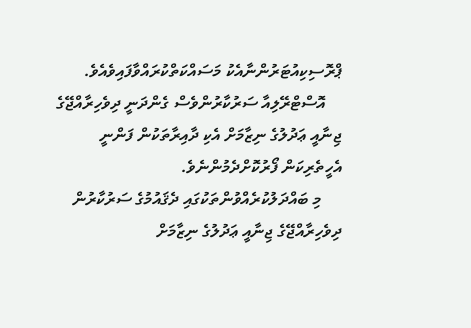ޕްރޮސިކިއުޓަރުންނާއެކު މަސައްކަތްކުރައްވާފައިވެއެވެ.
    އޮސްޓްރޭލިއާ ސަރުކާރުންވެސް ގެންދަނީ ދިވެހިރާއްޖޭގެ ޖިނާއީ ޢަދުލުގެ ނިޒާމަށް އެކި ދާއިރާތަކުން ފަންނީ އެހީތެރިކަން ފޯރުކޮށްދެމުންނެވެ.
     މި ބައްދަލުކުރެއްވުންތަކުގައި ދެޤައުމުގެ ސަރުކާރުން ދިވެހިރާއްޖޭގެ ޖިނާއީ ޢަދުލުގެ ނިޒާމަށް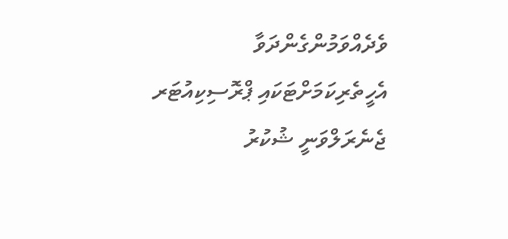ވެދެއްވަމުންގެންދަވާ އެހީތެރިކަމަށްޓަކައި ޕްރޮސިކިއުޓަރ ޖެނެރަލްވަނީ ޝުކުރު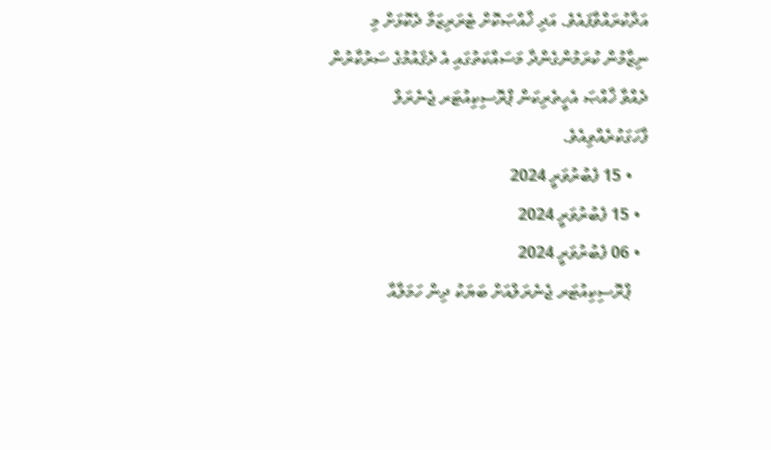އަދާކުރައްވާފައެވެ. އަދި ޚާއްޞަކޮށް ޓެރަރިޒަމާ ދެކޮޅަށް މި ނިޒާމުން ކުރަމުންގެންދާ މަސައްކަތުގައި އެ ދެޤައުމުގެ ސަރުކާރުން ދެއްވާ ޚާއްޞަ އެހީތެރިކަން ޕްރޮސިކިއުޓަރ ޖެނެރަލް ފާހަގަކުރެއްވިއެވެ.
    • 15 ފެބުރުވަރީ 2024
  • 15 ފެބުރުވަރީ 2024
  • 06 ފެބުރުވަރީ 2024
    ޕްރޮސިކިއުޓަރ ޖެނެރަލްއަށް ބަޔަކު ދިން ހަމަލާއާ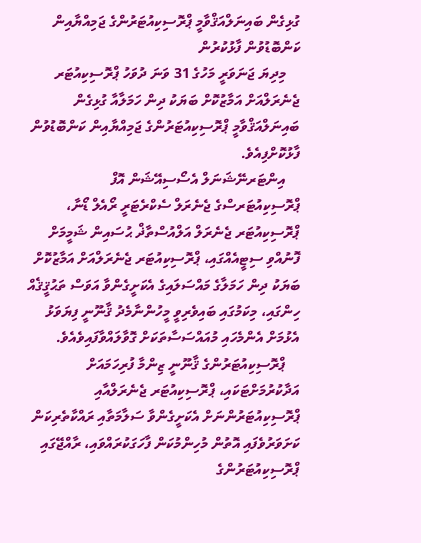ގުޅިގެން ބައިނަލްއަޤްވާމީ ޕްރޮސިކިއުޓަރުންގެ ޖަމިއްޔާއިން ކަންބޮޑުވުން ފާޅުކުރުން
    މިދިޔަ ޖަނަވަރީ މަހުގެ 31 ވަނަ ދުވަހު ޕްރޮސިކިއުޓަރ ޖެނެރަލްއަށް އަމާޒުކޮށް ބަޔަކު ދިން ހަމަލާއާ ގުޅިގެން ބައިނަލްއަޤްވާމީ ޕްރޮސިކިއުޓަރުންގެ ޖަމިއްޔާއިން ކަންބޮޑުވުން ފާޅުކޮށްފިއެވެ.
    އިންޓަރނޭޝަނަލް އެސޯސިއޭޝަން އޮފް ޕްރޮސިކިއުޓަރސްގެ ޖެނެރަލް ސެކްރެޓަރީ ރޯއެލް ޑޯނާ، ޕްރޮސިކިއުޓަރ ޖެނެރަލް އަލްއުސްތާޛް ޙުސައިން ޝަމީމަށް ފޮނުއްވި ސިޓީއެއްގައި، ޕްރޮސިކިއުޓަރ ޖެނެރަލްއަށް އަމާޒުކޮށް ބަޔަކު ދިން ހަމަލާގެ މައްސަލައިގެ އެކަށީގެންވާ އަވަސް ތަޙުޤީޤެއް ހިންގައި، މިކަމުގައި ބައިވެރިވީ މީހުންނާމެދު ޤާނޫނީ ފިޔަވަޅު އެޅުމަށް އެންމެހައި މުއައްސަސާތަކަށް ގޮވާލައްވާފައިވެއެވެ.
    ޕްރޮސިކިއުޓަރުންގެ ޤާނޫނީ ޒިންމާ ފުރިހަމައަށް އަދާކުރުމަށްޓަކައި، ޕްރޮސިކިއުޓަރ ޖެނެރަލްއާއި ޕްރޮސިކިއުޓަރުންނަށް އެކަށީގެންވާ ސަލާމަތާއި ރައްކާތެރިކަން ކަށަވަރުވެފައި އޮތުން މުހިންމުކަން ފާހަގަކުރައްވައި، ރާއްޖޭގައި ޕްރޮސިކިއުޓަރުންގެ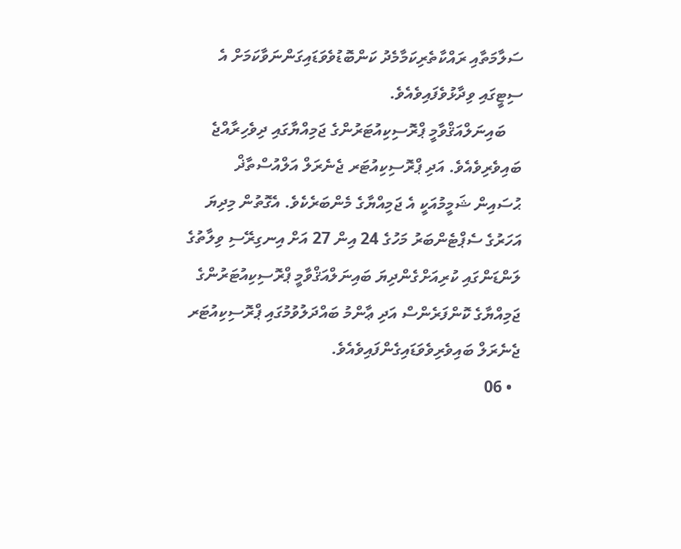ސަލާމަތާއި ރައްކާތެރިކަމާމެދު ކަންބޮޑުވެވަޑައިގަންނަވާކަމަށް އެ ސިޓީގައި ވިދާޅުވެފައިވެއެވެ.
    ބައިނަލްއަޤްވާމީ ޕްރޮސިކިއުޓަރުންގެ ޖަމިއްޔާގައި ދިވެހިރާއްޖެ ބައިވެރިވެއެވެ. އަދި ޕްރޮސިކިއުޓަރ ޖެނެރަލް އަލްއުސްތާޛް ޙުސައިން ޝަމީމުއަކީ އެ ޖަމިއްޔާގެ މެންބަރެކެވެ. އެގޮތުން މިދިޔަ އަހަރުގެ ސެޕްޓެންބަރު މަހުގެ 24 އިން 27 އަށް އިނގިރޭސި ވިލާތުގެ ލަންޑަންގައި ކުރިއަށްގެންދިޔަ ބައިނަލްއަޤްވާމީ ޕްރޮސިކިއުޓަރުންގެ ޖަމިއްޔާގެ ކޮންފަރެންސް އަދި ޢާންމު ބައްދަލުވުމުގައި ޕްރޮސިކިއުޓަރ ޖެނެރަލް ބައިވެރިވެވަޑައިގެންފައިވެއެވެ.
  • 06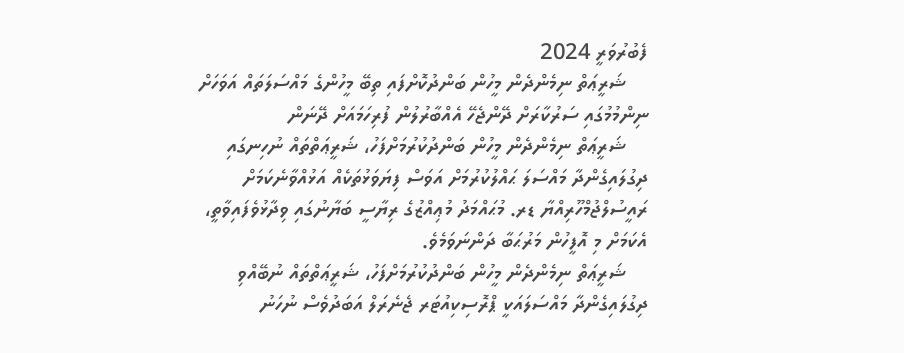ފެބުރުވަރީ 2024
    ޝަރީޢަތް ނިމެންދެން މީހުން ބަންދުކޮށްފައި ތިބޭ މީހުންގެ މައްސަލަތައް އަވަހަށް ނިންމުމުގައި ސަރުކާރަށް ދޭންޖެހޭ އެއްބާރުލުން ފުރިހަމައަށް ދޭނަން
    ޝަރީޢަތް ނިމެންދެން މީހުން ބަންދުކުރުމަށްފަހު، ޝަރީޢަތްތައް ނުހިނގައި ދިގުލައިގެންދާ މައްސަލަ ޙައްލުކުރުމަށް އަވަސް ފިޔަވަޅުތަކެއް އަޅުއްވާނެކަމަށް ރައީސުލްޖުމްހޫރިއްޔާ ޑރ. މުޙައްމަދު މުޢިއްޒުގެ ރިޔާސީ ބަޔާނުގައި ވިދާޅުވެފައިވާތީ، އެކަމަށް މި އޮފީހުން މަރުޙަބާ ދަންނަވަމެވެ.
    ޝަރީޢަތް ނިމެންދެން މީހުން ބަންދުކުރުމަށްފަހު، ޝަރީޢަތްތައް ނުބޭއްވި ދިގުލައިގެންދާ މައްސަލައަކީ ޕްރޮސިކިއުޓަރ ޖެނެރަލް އަބަދުވެސް ނުހަނު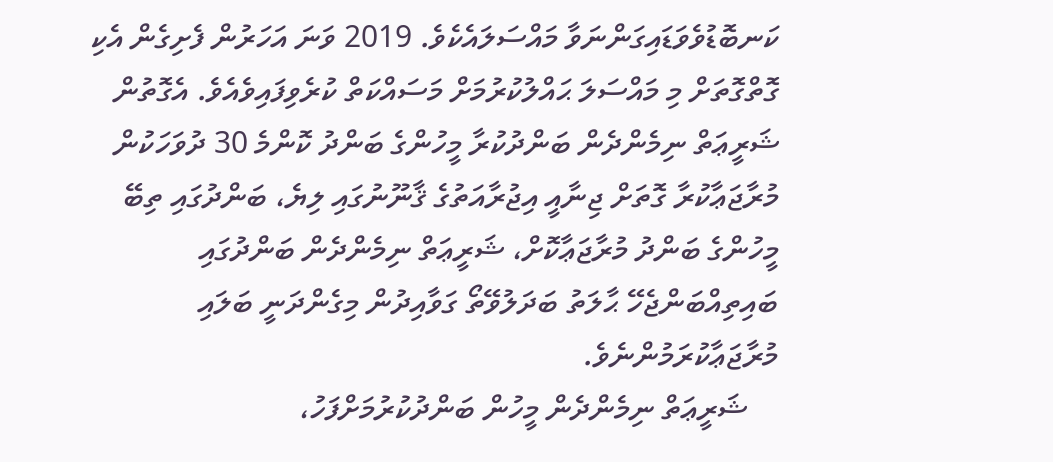ކަނބޮޑުވެވަޑައިގަންނަވާ މައްސަލައެކެވެ. 2019 ވަނަ އަހަރުން ފެށިގެން އެކި ގޮތްގޮތަށް މި މައްސަލަ ޙައްލުކުރުމަށް މަސައްކަތް ކުރެވިފައިވެއެވެ. އެގޮތުން ޝަރީޢަތް ނިމެންދެން ބަންދުކުރާ މީހުންގެ ބަންދު ކޮންމެ 30 ދުވަހަކުން މުރާޖަޢާކުރާ ގޮތަށް ޖިނާއީ އިޖުރާއަތުގެ ޤާނޫނުގައި ލިޔެ، ބަންދުގައި ތިބޭ މީހުންގެ ބަންދު މުރާޖަޢާކޮށް، ޝަރީޢަތް ނިމެންދެން ބަންދުގައި ބައިތިއްބަންޖެހޭ ޙާލަތު ބަދަލުވޭތޯ ގަވާއިދުން މިގެންދަނީ ބަލައި މުރާޖަޢާކުރަމުންނެވެ.
    ޝަރީޢަތް ނިމެންދެން މީހުން ބަންދުކުރުމަށްފަހު،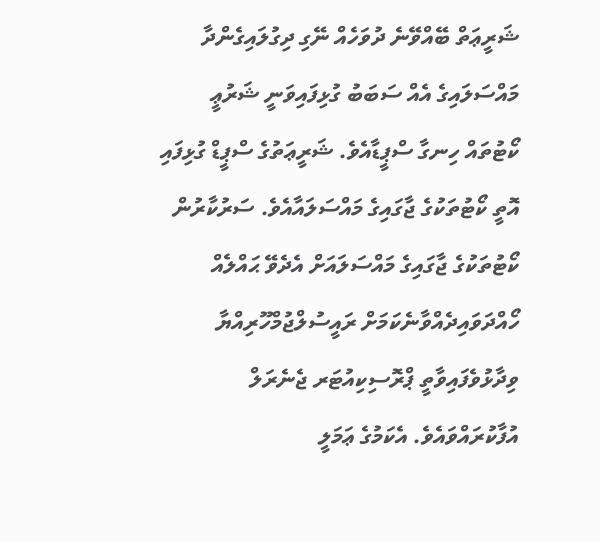ޝަރީޢަތް ބޭއްވޭނެ ދުވަހެއް ނޭގި ދިގުލައިގެންދާ މައްސަލައިގެ އެއް ސަބަބު ގުޅިފައިވަނީ ޝަރުޢީ ކޯޓުތައް ހިނގާ ސްޕީޑާއެވެ. ޝަރީޢަތުގެ ސްޕީޑް ގުޅިފައި އޮތީ ކޯޓުތަކުގެ ޖާގައިގެ މައްސަލައާއެވެ. ސަރުކާރުން ކޯޓުތަކުގެ ޖާގައިގެ މައްސަލައަށް އެދެވޭ ޙައްލެއް ހޯއްދަވައިދެއްވާނެކަމަށް ރައީސުލްޖުމްހޫރިއްޔާ ވިދާޅުވެފައިވާތީ ޕްރޮސިކިއުޓަރ ޖެނެރަލް އުފާކުރައްވައެވެ. އެކަމުގެ ޢަމަލީ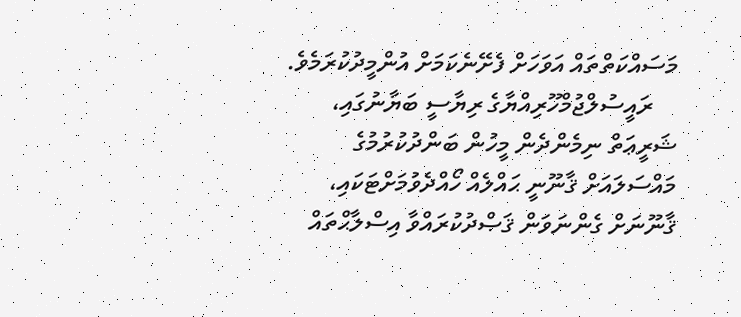މަސައްކަތްތައް އަވަހަށް ފެށޭނެކަމަށް އުންމީދުކުރަމެވެ.
    ރައީސުލްޖުމްހޫރިއްޔާގެ ރިޔާސީ ބަޔާނުގައި، ޝަރީޢަތް ނިމެންދެން މީހުން ބަންދުކުރުމުގެ މައްސަލައަށް ޤާނޫނީ ޙައްލެއް ހޯއްދެވުމަށްޓަކައި، ޤާނޫނަށް ގެންނަވަން ޤަޞްދުކުރައްވާ އިސްލާޙްތައް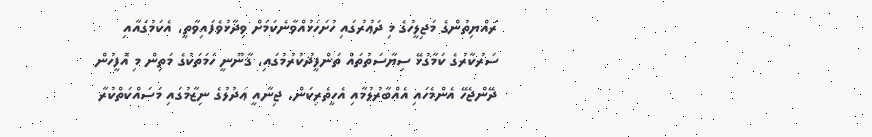ރައްޔިތުންގެ މަޖިލީހުގެ މި ދަޢުރުގައި ހުށަހަޅުއްވާނެކަމަށް ވިދާޅުވެފައިވާތީ، އެކަމުގައާއި ސަރުކާރުގެ ކަމާގުޅޭ ސިޔާސަތުތައް ތަންފީޛުކުރުމުގައި، ޤާނޫނީ ހަމަތަކުގެ މަތިން މި އޮފީހުން ދޭންޖެހޭ އެންމެހައި އެއްބާރުލުމާއި އެހީތެރިކަން، ޖިނާއީ ޢަދުލުގެ ނިޒާމުގައި މަސައްކަތްކުރާ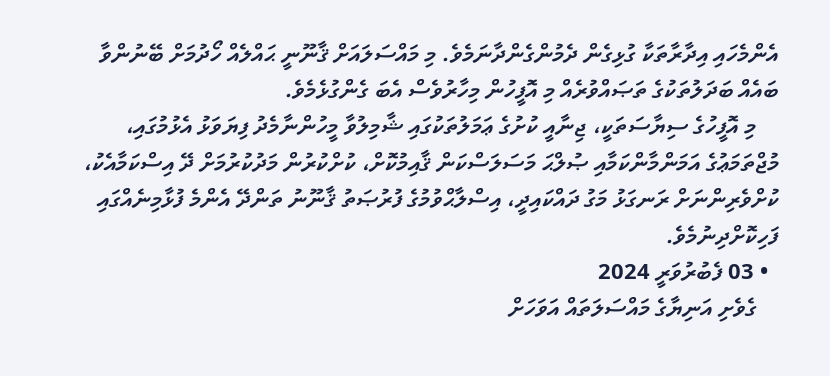އެންމެހައި އިދާރާތަކާ ގުޅިގެން ދެމުންގެންދާނަމެވެ. މި މައްސަލައަށް ޤާނޫނީ ޙައްލެއް ހޯދުމަށް ބޭނުންވާ ބައެއް ބަދަލުތަކުގެ ތަޞައްވުރެއް މި އޮފީހުން މިހާރުވެސް އެބަ ގެންގުޅެމެވެ.
    މި އޮފީހުގެ ސިޔާސަތަކީ، ޖިނާއީ ކުށުގެ ޢަމަލުތަކުގައި ޝާމިލުވާ މީހުންނާމެދު ފިޔަވަޅު އެޅުމުގައި، މުޖްތަމަޢުގެ އަމަންމާންކަމާއި ޞުލްޙަ މަސަލަސްކަން ޤާއިމުކޮށް، ކުށްކުރުން މަދުކުރުމަށް ދޭ އިސްކަމާއެކު، ކުށްވެރިންނަށް ރަނގަޅު މަގު ދައްކައިދީ، އިސްލާޙްވުމުގެ ފުރުޞަތު ޤާނޫނު ތަންދޭ އެންމެ ފުޅާމިނެއްގައި ފަހިކޮށްދިނުމެވެ.
  • 03 ފެބުރުވަރީ 2024
    ގެވެށި އަނިޔާގެ މައްސަލަތައް އަވަހަށް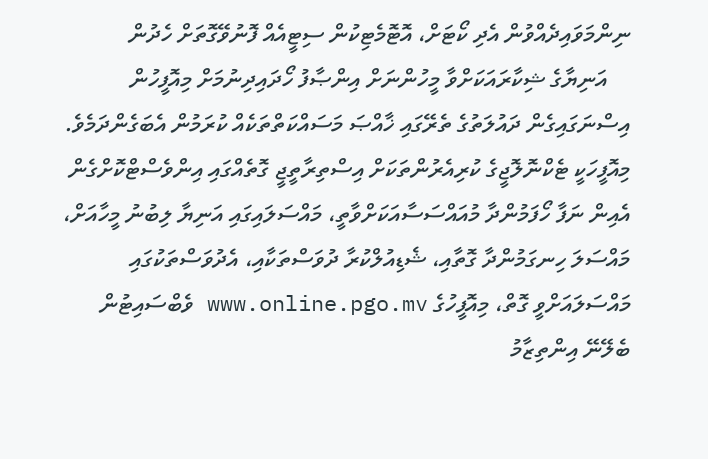ނިންމަވައިދެއްވުން އެދި ކޯޓަށް، އޮޓޮމެޓިކުން ސިޓީއެއް ފޮނުވޭގޮތަށް ހެދުން
    އަނިޔާގެ ޝިކާރައަކަށްވާ މީހުންނަށް އިންޞާފު ހޯދައިދިނުމަށް މިއޮފީހުން އިސްނަގައިގެން ދައުލަތުގެ ތެރޭގައި ޚާއްޞަ މަސައްކަތްތަކެއް ކުރަމުން އެބަގެންދަމެވެ. މިއޮފީހަކީ ޓެކްނޮލޮޖީގެ ކުރިއެރުންތަކަށް އިސްތިރާތީޖީ ގޮތެއްގައި އިންވެސްޓްކޮށްގެން އެއިން ނަފާ ހޯފަމުންދާ މުއައްސަސާއަކަށްވާތީ، މައްސަލައިގައި އަނިޔާ ލިބުނު މީހާއަށް، މައްސަލަ ހިނގަމުންދާ ގޮތާއި، ޝެޑިއުލްކުރާ ދުވަސްތަކާއި، އެދުވަސްތަކުގައި މައްސަލައަށްވީ ގޮތް، މިއޮފީހުގެ www.online.pgo.mv ވެބްސައިޓުން ބެލޭނޭ އިންތިޒާމު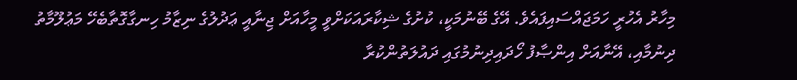މިހާރު އެހުރީ ހަމަޖައްސައިފައެވެ. އޭގެ ބޭނުމަކީ، ކުށުގެ ޝިކާރައަކަށްވީ މީހާއަށް ޖިނާއީ ޢަދުލުގެ ނިޒާމު ހިނގާގޮތާބެހޭ މަޢުލޫމާތު ދިނުމާއި، އޭނާއަށް އިންޞާފު ހޯދައިދިނުމުގައި ދައުލަތުންކުރާ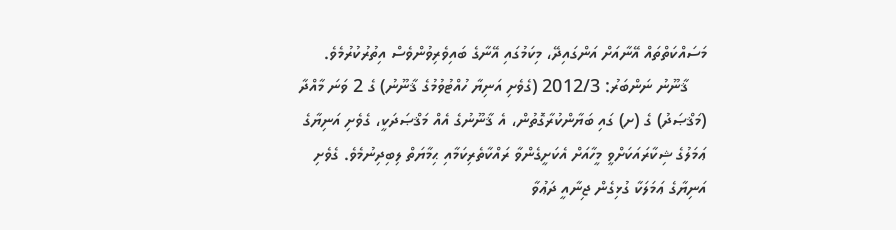މަސައްކަތްތައް އޭނާއަށް އަންގައިދޭ، މިކަމުގައި އޭނާގެ ބައިވެރިވުންވެސް އިތުރުކުރުމެވެ.
    ޤާނޫނު ނަންބަރު: 2012/3 (ގެވެށި އަނިޔާ ހުއްޓުވުމުގެ ޤާނޫނު) ގެ 2 ވަނަ މާއްދާ (މަޤްޞަދު) ގެ (ށ) ގައި ބަޔާންކުރާގޮތުން، އެ ޤާނޫނުގެ އެއް މަޤްޞަދަކީ، ގެވެށި އަނިޔާގެ ޢަމަލުގެ ޝިކާރައަކަށްވީ މީހާއަށް އެކަށީގެންވާ ރައްކާތެރިކަމާއި ޙިމާޔަތް ލިބިދިނުމެވެ. ގެވެށި އަނިޔާގެ ޢަމަލަކާ ގުޅިގެން ޖިނާއީ ދަޢުވާ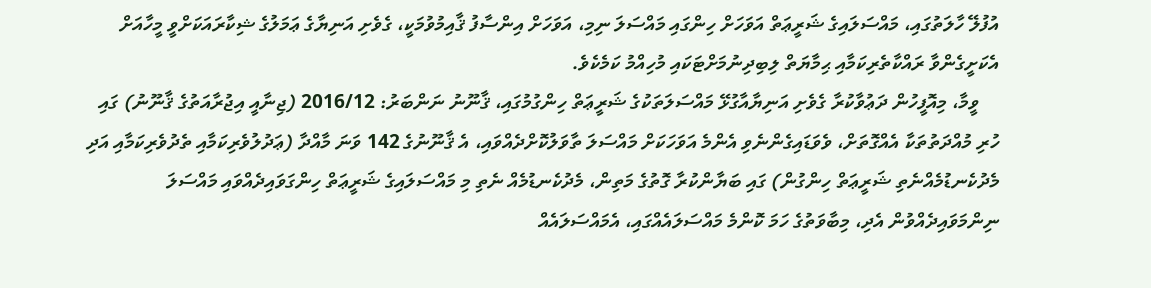އުފުލޭ ހާލަތުގައި، މައްސަލައިގެ ޝަރީޢަތް އަވަހަށް ހިންގައި މައްސަލަ ނިމި، އަވަހަށް އިންސާފު ޤާއިމުވުމަކީ، ގެވެށި އަނިޔާގެ ޢަމަލުގެ ޝިކާރައަކަށްވީ މީހާއަށް އެކަށީގެންވާ ރައްކާތެރިކަމާއި ޙިމާޔަތް ލިބިދިނުމަށްޓަކައި މުހިއްމު ކަމެކެވެ.
    ވީމާ، މިއޮފީހުން ދަޢުވާކުރާ ގެވެށި އަނިޔާއާގުޅޭ މައްސަލަތަކުގެ ޝަރީޢަތް ހިންގުމުގައި، ޤާނޫނު ނަންބަރު: 2016/12 (ޖިނާއީ އިޖުރާއަތުގެ ޤާނޫނު) ގައި ހުރި މުއްދަތުތަކާ އެއްގޮތަށް، ވެވަޑައިގެންނެވި އެންމެ އަވަހަކަށް މައްސަލަ ތާވަލުކޮށްދެއްވައި، އެ ޤާނޫނުގެ 142 ވަނަ މާއްދާ (ޢަދުލުވެރިކަމާއި ތެދުވެރިކަމާއި އަދި މެދުކެނޑުމެއްނެތި ޝަރީޢަތް ހިންގުން) ގައި ބަޔާންކުރާ ގޮތުގެ މަތިން، މެދުކެނޑުމެއް ނެތި މި މައްސަލައިގެ ޝަރީޢަތް ހިންގަވައިދެއްވައި މައްސަލަ ނިންމަވައިދެއްވުން އެދި، މިބާވަތުގެ ހަމަ ކޮންމެ މައްސަލައެއްގައި، އެމައްސަލައެއް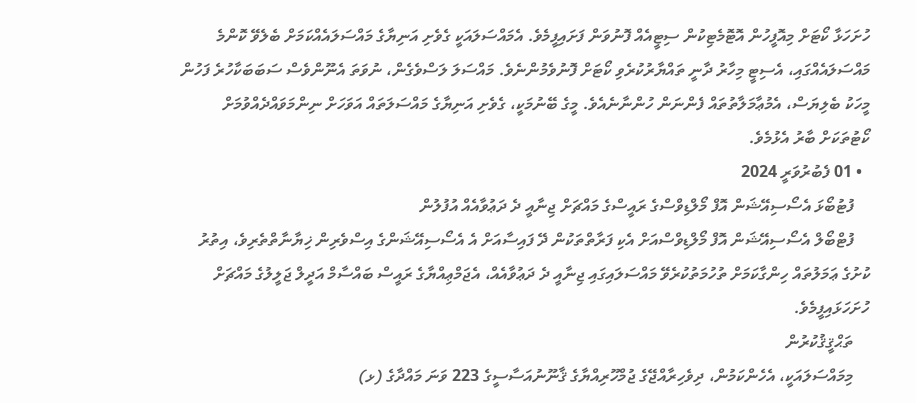ހުށަހަޅާ ކޯޓަށް މިއޮފީހުން އޮޓޮމެޓިކުން ސިޓީއެއް ފޮނުވަން ފަށައިފީމެވެ. އެމައްސަލައަކީ ގެވެށި އަނިޔާގެ މައްސަލައެއްކަމަށް ބެލެވޭ ކޮންމެ މައްސަލައެއްގައި، އެސިޓީ މިހާރު ދާނީ ތައްޔާރުކުރެވި ކޯޓަށް ފޮނުވެމުންނެވެ. މައްސަލަ ލަސްވެގެން، ނުވަތަ އެނޫންވެސް ސަބަބަކާހުރެ ފަހުން މީހަކު ބެލިޔަސް، އެމުޢާމަލާތުތައް ފެންނަން ހުންނާނެއެވެ. މީގެ ބޭނުމަކީ، ގެވެށި އަނިޔާގެ މައްސަލަތައް އަވަހަށް ނިންމަވައްދެއްވުމަށް ކޯޓުތަކަށް ބާރު އެޅުމެވެ.
  • 01 ފެބުރުވަރީ 2024
    ފުޓުބޯޅަ އެސޯސިއޭޝަން އޮފް މޯލްޑިވްސްގެ ރައީސްގެ މައްޗަށް ޖިނާއީ ދެ ދަޢުވާއެއް އުފުލުން
    ފުޓްބޯލް އެސޯސިއޭޝަން އޮފް މޯލްޑިވްސްއަށް އެކި ފަރާތްތަކުން ދޭ ފައިސާއަށް އެ އެސޯސިއޭޝަންގެ އިސްވެރިން ޚިޔާނާތްތެރިވެ، އިތުރު ކުށުގެ ޢަމަލުތައް ހިންގާކަމަށް ތުހުމަތުކުރެވޭ މައްސަލައިގައި ޖިނާއީ ދެ ދަޢުވާއެއް، އެޖަމްޢިއްޔާގެ ރައީސް ބައްސާމް އަދީލް ޖަލީލުގެ މައްޗަށް ހުށަހަޅައިފީމެވެ.
    ތަޙްޤީޤުކުރުން
    މިމައްސަލައަކީ، އެހެންކަމުން، ދިވެހިރާއްޖޭގެ ޖުމްހޫރިއްޔާގެ ޤާނޫނުއަސާސީގެ 223 ވަނަ މައްދާގެ (ޅ)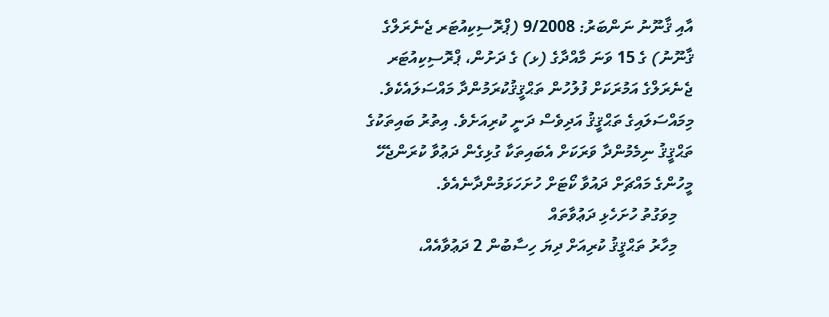އާއި ޤާނޫނު ނަންބަރު: 9/2008 (ޕްރޮސިކިއުޓަރ ޖެނެރަލްގެ ޤާނޫނު) ގެ 15 ވަނަ މާއްދާގެ (ޅ) ގެ ދަށުން، ޕްރޮސިކިއުޓަރ ޖެނެރަލްގެ އަމުރަކަށް ފުލުހުން ތަޙްޤީޤުކުރަމުންދާ މައްސަލައެކެވެ. މިމައްސަލައިގެ ތަޙްޤީޤު އަދިވެސް ދަނީ ކުރިއަށެވެ. އިތުރު ބައިތަކުގެ ތަޙްޤީޤު ނިމެމުންދާ ވަރަކަށް އެބައިތަކާ ގުޅިގެން ދަޢުވާ ކުރަންޖެހޭ މީހުންގެ މައްޗަށް ދައުވާ ކޯޓަށް ހުށަހަޅަމުންދާނެއެވެ.
    މިވަގުތު ހުށަހެޅި ދަޢުވާތައް
    މިހާރު ތަޙްޤީޤު ކުރިއަށް ދިޔަ ހިސާބުން 2 ދަޢުވާއެއް،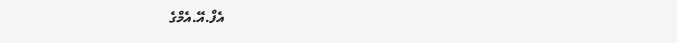އެފް.އޭ.އެމްގެ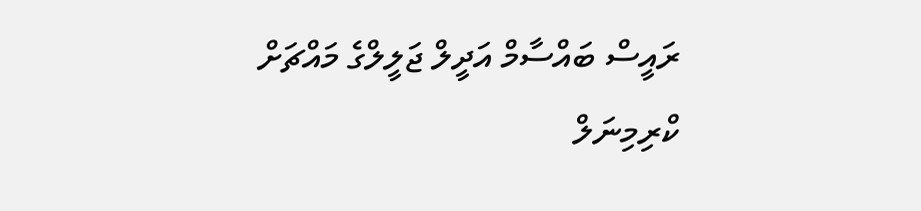ރައީސް ބައްސާމް އަދީލް ޖަލީލްގެ މައްޗަށް ކްރިމިނަލް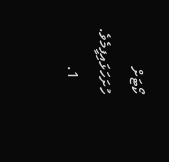ކޯޓަށް ހުށަހަޅައިފީމެވެ.
    1.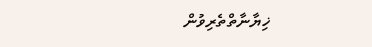ޚިޔާނާތްތެރިވުން